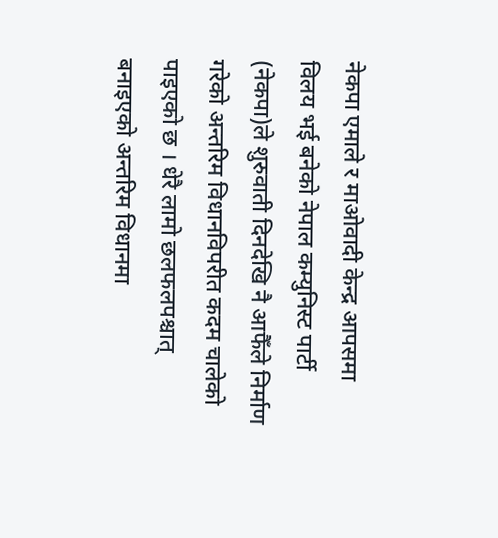नेकपा एमाले र माओवादी केन्द्र आपसमा विलय भई बनेको नेपाल कम्युनिस्ट पार्टी (नेकपा)ले शुरुवाती दिनदेखि नै आफैँले निर्माण गरेको अन्तरिम विधानविपरीत कदम चालेको पाइएको छ । धेरै लामो छलफलपश्चात् बनाइएको अन्तरिम विधानमा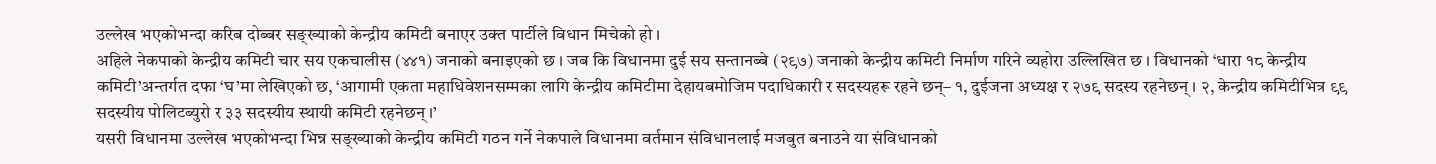उल्लेख भएकोभन्दा करिब दोब्बर सङ्ख्याको केन्द्रीय कमिटी बनाएर उक्त पार्टीले विधान मिचेको हो ।
अहिले नेकपाको केन्द्रीय कमिटी चार सय एकचालीस (४४१) जनाको बनाइएको छ । जब कि विधानमा दुई सय सन्तानब्बे (२९७) जनाको केन्द्रीय कमिटी निर्माण गरिने व्यहोरा उल्लिखित छ । विधानको ‘धारा १८ केन्द्रीय कमिटी’अन्तर्गत दफा ‘घ’मा लेखिएको छ, ‘आगामी एकता महाधिवेशनसम्मका लागि केन्द्रीय कमिटीमा देहायबमोजिम पदाधिकारी र सदस्यहरू रहने छन्– १, दुईजना अध्यक्ष र २७९ सदस्य रहनेछन् । २, केन्द्रीय कमिटीभित्र ९९ सदस्यीय पोलिटब्युरो र ३३ सदस्यीय स्थायी कमिटी रहनेछन् ।’
यसरी विधानमा उल्लेख भएकोभन्दा भिन्न सङ्ख्याको केन्द्रीय कमिटी गठन गर्ने नेकपाले विधानमा वर्तमान संविधानलाई मजबुत बनाउने या संविधानको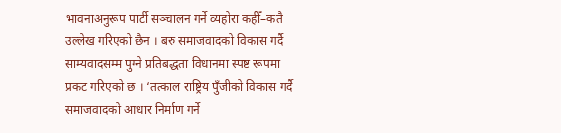भावनाअनुरूप पार्टी सञ्चालन गर्ने व्यहोरा कहीँ–कतै उल्लेख गरिएको छैन । बरु समाजवादको विकास गर्दै साम्यवादसम्म पुग्ने प्रतिबद्धता विधानमा स्पष्ट रूपमा प्रकट गरिएको छ । ‘तत्काल राष्ट्रिय पुँजीको विकास गर्दै समाजवादको आधार निर्माण गर्ने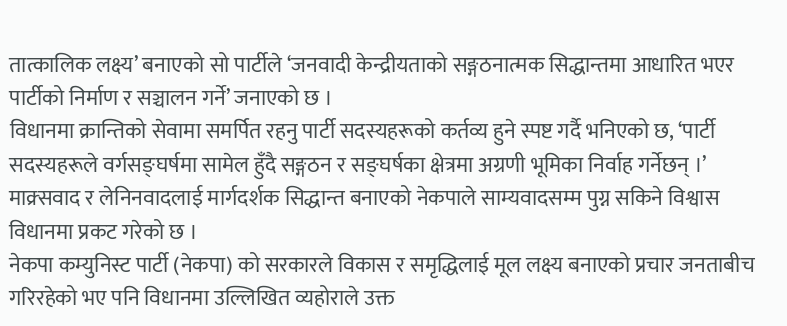तात्कालिक लक्ष्य’ बनाएको सो पार्टीले ‘जनवादी केन्द्रीयताको सङ्गठनात्मक सिद्धान्तमा आधारित भएर पार्टीको निर्माण र सञ्चालन गर्ने’ जनाएको छ ।
विधानमा क्रान्तिको सेवामा समर्पित रहनु पार्टी सदस्यहरूको कर्तव्य हुने स्पष्ट गर्दै भनिएको छ, ‘पार्टी सदस्यहरूले वर्गसङ्घर्षमा सामेल हुँदै सङ्गठन र सङ्घर्षका क्षेत्रमा अग्रणी भूमिका निर्वाह गर्नेछन् ।’ माक्र्सवाद र लेनिनवादलाई मार्गदर्शक सिद्धान्त बनाएको नेकपाले साम्यवादसम्म पुग्न सकिने विश्वास विधानमा प्रकट गरेको छ ।
नेकपा कम्युनिस्ट पार्टी (नेकपा) को सरकारले विकास र समृद्धिलाई मूल लक्ष्य बनाएको प्रचार जनताबीच गरिरहेको भए पनि विधानमा उल्लिखित व्यहोराले उक्त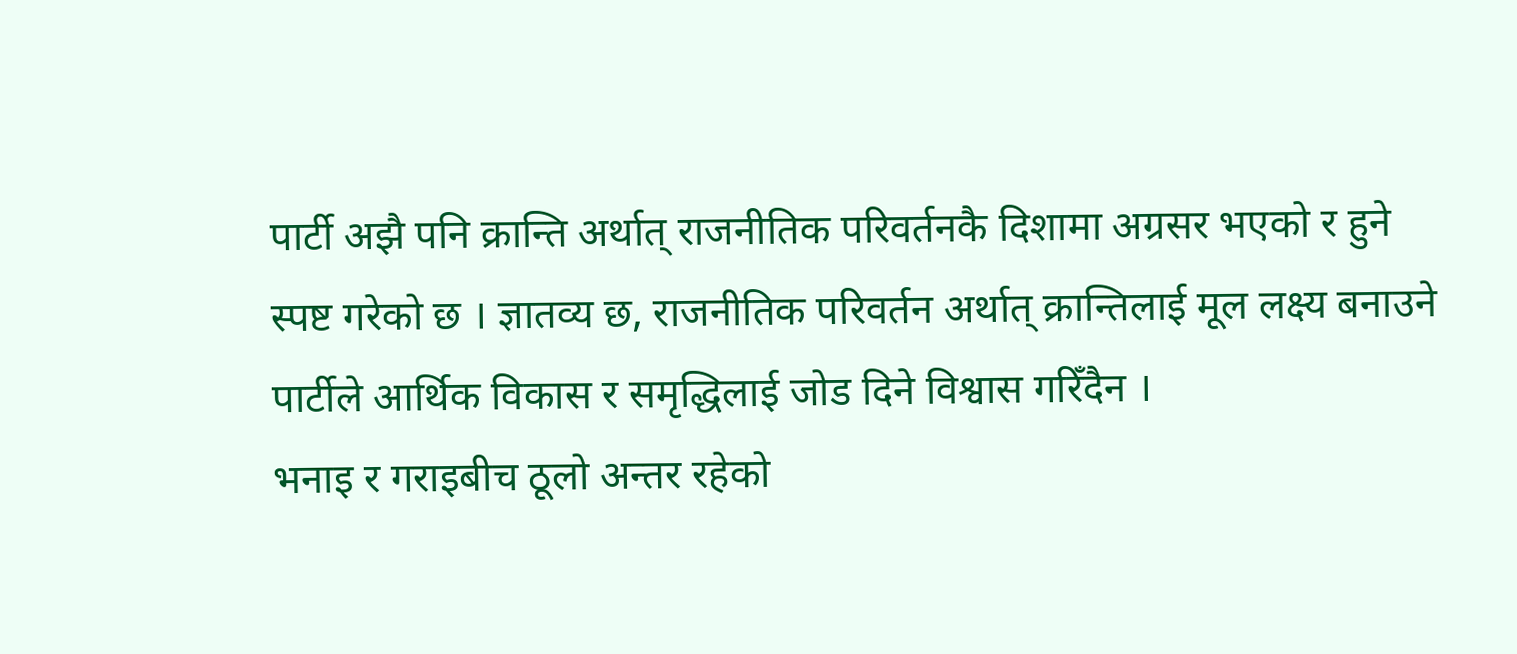पार्टी अझै पनि क्रान्ति अर्थात् राजनीतिक परिवर्तनकै दिशामा अग्रसर भएको र हुने स्पष्ट गरेको छ । ज्ञातव्य छ, राजनीतिक परिवर्तन अर्थात् क्रान्तिलाई मूल लक्ष्य बनाउने पार्टीले आर्थिक विकास र समृद्धिलाई जोड दिने विश्वास गरिँदैन ।
भनाइ र गराइबीच ठूलो अन्तर रहेको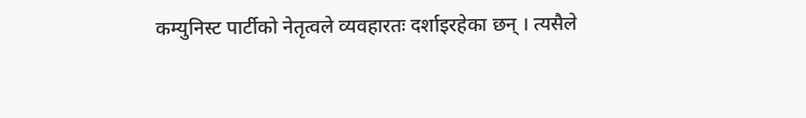कम्युनिस्ट पार्टीको नेतृत्वले व्यवहारतः दर्शाइरहेका छन् । त्यसैले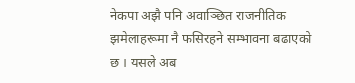नेकपा अझै पनि अवाञ्छित राजनीतिक झमेलाहरूमा नै फसिरहने सम्भावना बढाएको छ । यसले अब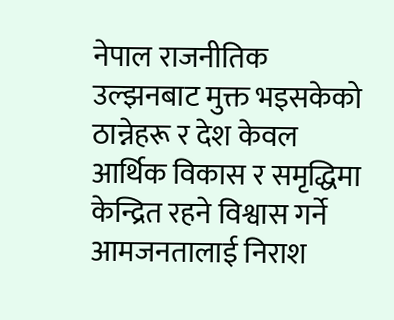नेपाल राजनीतिक उल्झनबाट मुक्त भइसकेको ठान्नेहरू र देश केवल आर्थिक विकास र समृद्धिमा केन्द्रित रहने विश्वास गर्ने आमजनतालाई निराश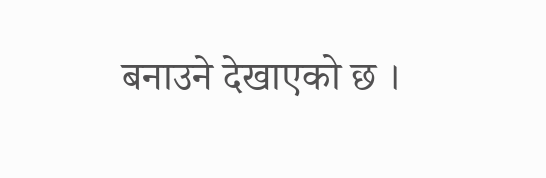बनाउने देखाएको छ ।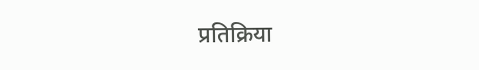प्रतिक्रिया